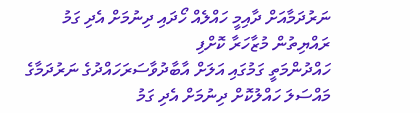ނަރުދަމާއަށް ދާއިމީ ހައްލެއް ހޯދައި ދިނުމަށް އެދި ގަމު ރައްޔިތުން މުޒާހަރާ ކޮށްފި
ހައްދުންމަތީ ގަމުގައި އަލަށް އާބާދުވާސަރަހައްދުގެ ނަރުދަމާގެ މައްސަލަ ހައްލުކޮށް ދިނުމަށް އެދި ގަމު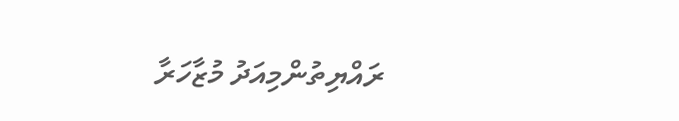ރައްޔިތުންމިއަދު މުޒާހަރާ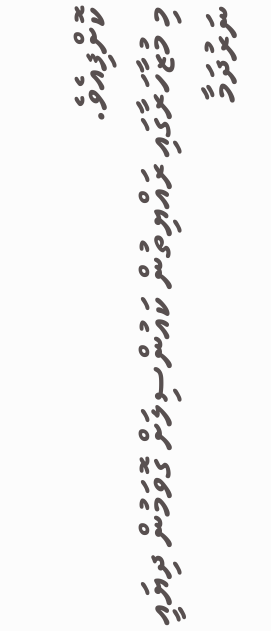ކޮށްފިއެވެ.
މި މުޒާހަރާގައި ރައްޔިތުން ކައުންސިލަށް ގޮވަމުން ދިޔައީ ނަރުދަމާ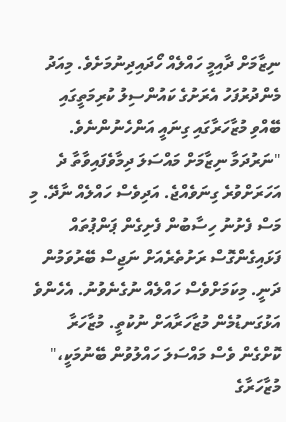ނިޒާމަށް ދާއިމީ ހައްލެއް ހޯދައިދިނުމަށެވެ. މިއަދު މެންދުރުފަހު އެރަށުގެ ކައުންސިލު ކުރިމަތީގައި ބޭއްވި މުޒާހަރާގައި ގިނައީ އަންހެނުންނެވެ.
"ނަރުދަމާ ނިޒާމަށް މައްސަލަ ދިމާވެފައިވާތާ ދެ އަހަރަށްވުރެ ގިނަވެއްޖެ. އަދިވެސް ހައްލެއް ނާދޭ. މި މަސް ފެށުނު ހިސާބުން ފެށިގެން ޕަންޕުތައް ފަޅައިގެންގޮސް ރަށުތެރެއަށް ނަޖިސް ބޭރުވަމުން ދަނީ. މިކަމަށްވެސް ހައްލެއް ނުގެނެވުނު. އެހެންވެ އަޅުގަނޑުމެން މުޒާހަރާއަށް ނުކުތީ. މުޒާހަރާ ކޮށްގެން ވެސް މައްސަލަ ހައްލުވުން ބޭނުމަކީ،" މުޒާހަރާގެ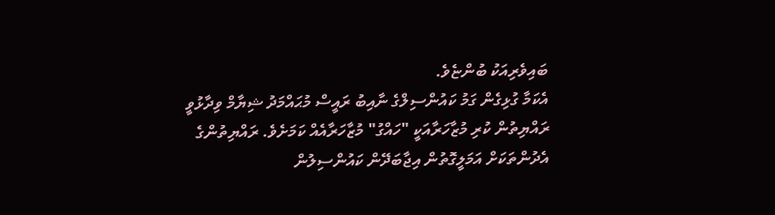ބައިވެރިއަކު ބުންޏެވެ.
އެކަމާ ގުޅިގެން ގަމު ކައުންސިލްގެ ނާއިބު ރައީސް މުޙައްމަދު ޝިޔާމް ވިދާޅުވީ ރައްޔިތުން ކުރި މުޒާހަރާއަކީ "ހައްގު" މުޒާހަރާއެއް ކަމަށެވެ. ރައްޔިތުންގެ އެދުންތަކަށް އަމަލީގޮތުން އިޖާބަދޭން ކައުންސިލުން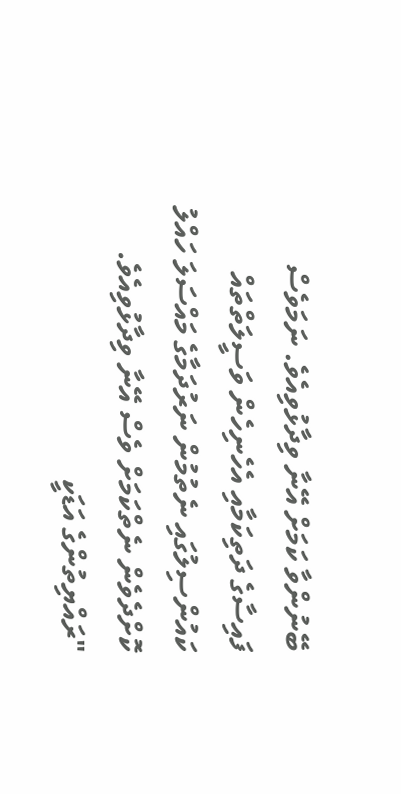ބޭނުންވާ ކަމަށް އޭނާ ވިދާޅުވިއެވެ. ނަމަވެސް ފައިސާގެ ދަތިކަމާއި އެހެނިހެން ވަސީލަތްތައް ކައުންސިލުގައި ނެތުމުން ނަރުދަމާގެ މައްސަލަ ހައްލު ކޮށްދެވެން ނެތްކަމަށް ވެސް އޭނާ ވިދާޅުވިއެވެ.
"ރައްޔިތުންގެ އަޑަކީ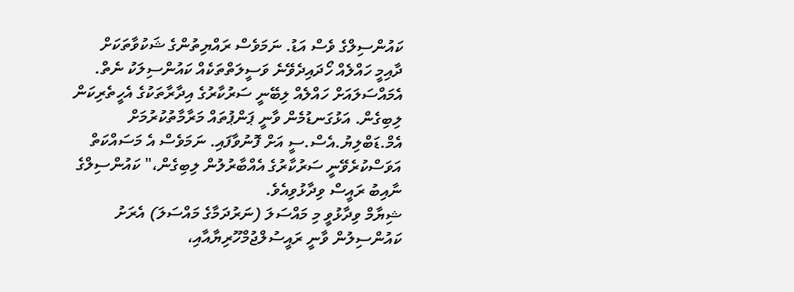ކައުންސިލްގެ ވެސް އަޑު. ނަމަވެސް ރައްޔިތުންގެ ޝަކުވާތަކަށް ދާއިމީ ހައްލެއް ހޯދައިދެވޭނެ ވަސީލަތްތަކެއް ކައުންސިލަކު ނެތް. އެމައްސަލައަށް ހައްލެއް ލިބޭނީ ސަރުކާރުގެ އިދާރާތަކުގެ އެހީތެރިކަން ލިބިގެން. އަޅުގަނޑުމެން ވާނީ ޕަންޕުތައް މަރާމާތުކުރުމަށް އެމް.ޑަބްލިޔު.އެސް.ސީ އަށް ފޮނުވާފައި. ނަމަވެސް އެ މަސައްކަތް އަވަސްކުރެވޭނީ ސަރުކާރުގެ އެއްބާރުލުން ލިބިގެން،" ކައުންސިލްގެ ނާއިބު ރައީސް ވިދާޅުވިއެވެ.
ޝިޔާމް ވިދާޅުވީ މި މައްސަލަ (ނަރުދަމާގެ މައްސަލަ) އެރަށު ކައުންސިލުން ވާނީ ރައީސުލްޖުމްހޫރިޔާއާއި،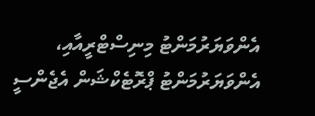އެންވަޔަރުމަންޓު މިނިސްޓްރީއާއި، އެންވަޔަރުމަންޓު ޕްރޮޓެކްޝަން އެޖެންސީ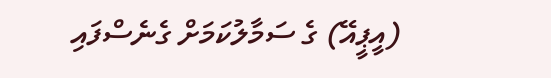(އީޕީއޭ) ގެ ސަމާލުކަމަށް ގެނެސްފައި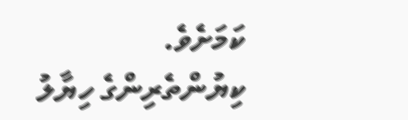ކަމަށެވެ.
ކިޔުންތެރިންގެ ހިޔާލު